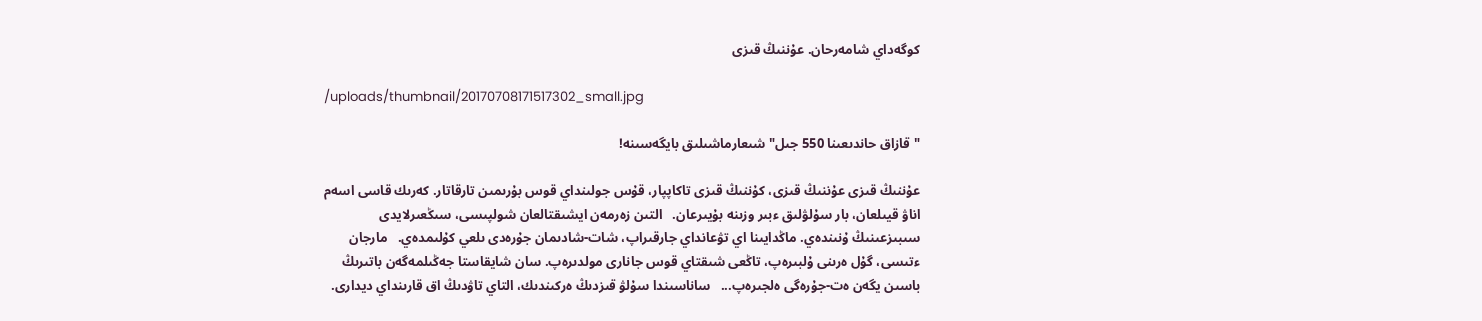كوگەداي شامەرحان. عۇننىڭ قىزى

/uploads/thumbnail/20170708171517302_small.jpg

"قازاق حاندىعىنا 550 جىل" شىعارماشىلىق بايگەسىنە!

عۇننىڭ قىزى عۇننىڭ قىزى، كۇننىڭ قىزى تاكاپپار، قۇس جولىنداي قوس بۇرىمىن تارقاتار. كەرىك قاسى اسەم اناۋ قيىلعان، بار سۇلۋلىق ءبىر وزىنە بۇيىرعان.   التىن زەرمەن ايشىقتالعان شولپىسى، سىڭعىرلايدى سىبىزعىنىڭ ۇنىندەي. ماڭدايىنا اي تۋعانداي جارقىراپ، شات-شادىمان جۇرەدى ىلعي كۇلىمدەي.   مارجان ءتىسى، گۇل ەرىنى ۇلبىرەپ، تاڭعى شىقتاي قوس جانارى مولدىرەپ. سان شايقاستا جەڭىلمەگەن باتىرىڭ باسىن يگەن ەت-جۇرەگى ەلجىرەپ...   ساناسىندا سۇلۋ قىزدىڭ ەركىندىك، التاي تاۋدىڭ اق قارىنداي ديدارى.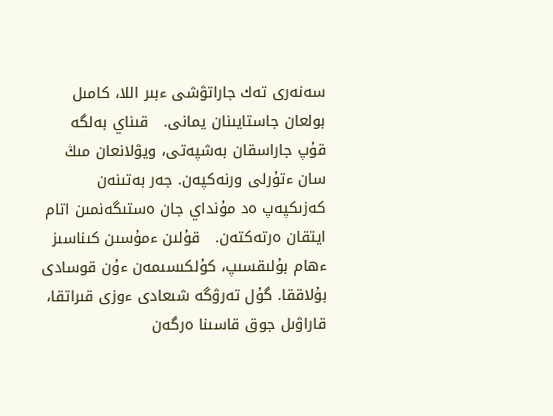سەنەرى تەك جاراتۋشى ءبىر اللا، كامىل بولعان جاستايىنان يمانى.   قىناي بەلگە قۇپ جاراسقان بەشپەتى، ويۋلانعان مىڭ سان ءتۇرلى ورنەكپەن. جەر بەتىنەن كەزىكپەپ ەد مۇنداي جان ەستىگەنمىن اتام ايتقان ەرتەكتەن.   قۇلىن ءمۇسىن كىناسىز ءھام بۇلىقسىپ، كۇلكىسىمەن ءۇن قوسادى بۇلاققا. گۇل تەرۋگە شىعادى ءوزى قىراتقا، قاراۋىل جوق قاسىنا ەرگەن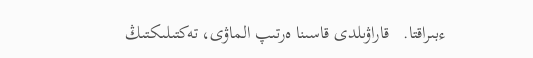ءبىراقتا.   قاراۋىلدى قاسىنا ەرتىپ الماۋى، تەكتىلىكتىڭ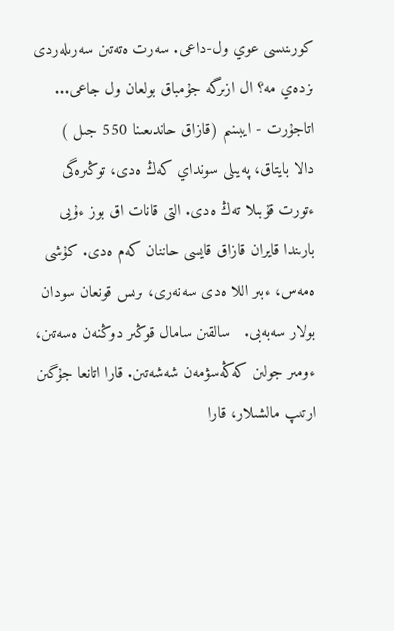كورىنىسى عوي ول-داعى. سەرت ەتەتىن سەرىلەردى ىزدەي مە؟ ال ازىرگە جۇمباق بولعان ول جاعى...   اتاجۇرت - ايبىنىم (قازاق حاندىعىنا 550 جىل )      دالا بايتاق، پەيىلى سونداي كەڭ ەدى، توڭىرەگى ءتورت قۇبىلا تەڭ ەدى. التى قانات اق بوز ءۇيى بارىندا قايران قازاق قايسى حاننان كەم ەدى. كۇشى ەمەس، ءبىر اللا ەدى سەنەرى، ىرىس قونعان سودان بولار سەبەبى.   سالقىن سامال قوڭىر دوڭنەن ەسەتىن، ءومىر جولىن كەڭەسۋمەن شەشەتىن. قارا اتانعا جۇگىن ارتىپ مالشىلار، قارا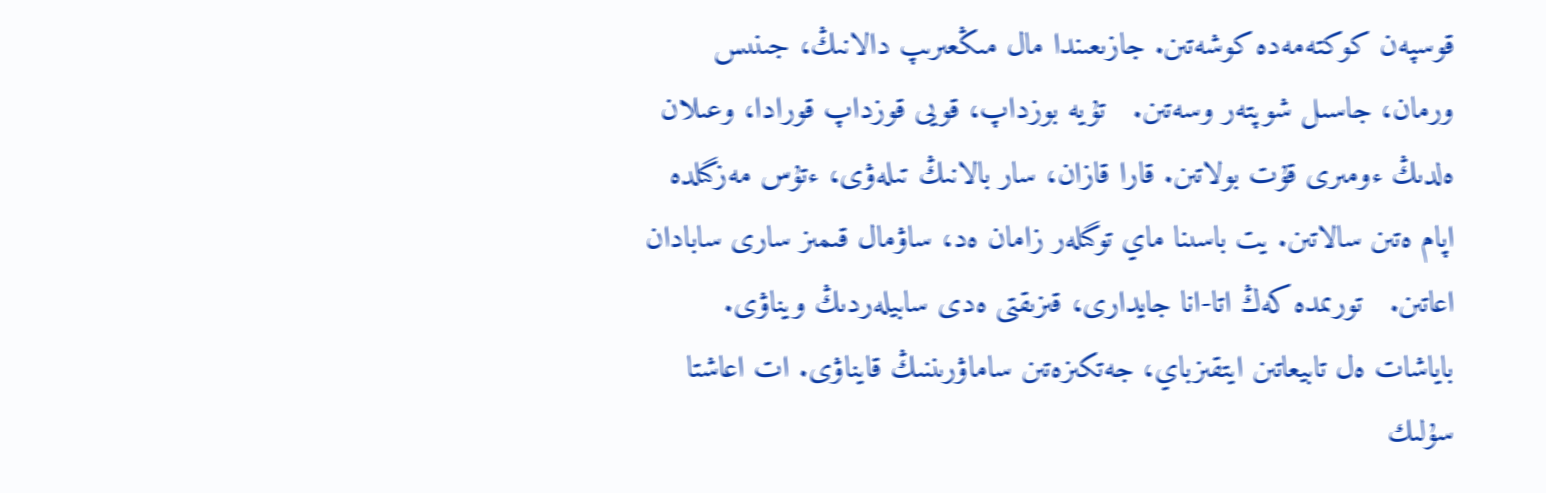قوسپەن كوكتەمەدە كوشەتىن. جازىعىندا مال مىڭعىرىپ دالانىڭ، جىنىس ورمان، جاسىل شوپتەر وسەتىن.   تۇيە بوزداپ، قويى قوزداپ قورادا، وعىلان ەلدىڭ ءومىرى قۇت بولاتىن. قارا قازان، سار بالانىڭ تىلەۋى، ءتۇس مەزگىلدە اپام ەتىن سالاتىن. يت باسىنا ماي توگىلەر زامان ەد، ساۋمال قىمىز سارى سابادان اعاتىن.   تورىمدە كەڭ اتا-انا جايدارى، قىزىقتى ەدى سابيلەردىڭ ويناۋى. باياشات ەل تابيعاتىن ايتقىزباي، جەتكىزەتىن ساماۋرىننىڭ قايناۋى. ات اعاشتا سۇلىك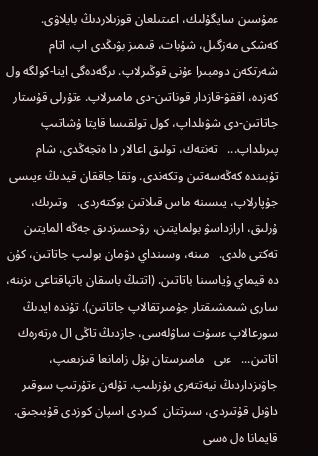ءمۇسىن سايگۇلىك، اعىتىلعان قوزىلاردىڭ بايلاۋى.   كەشكى مەزگىل، شۇبات، قىمىز بۋىڭدى اپ، اتام شەرتكەن دومبىرا ءۇنى قوڭىرلاپ. ىرگەدەگى اينا-كولگە ول كەزدە، اققۋ-قازدار قوناتىن-دى مامىرلاپ. ءتۇرلى قۇستار جاتاتىن-دى شۋىلداپ، كول تولقىسا قايتا ۇشاتىپ پىرىلداپ...   تەنتەك، تولىق اعالار دا ەتجەڭدى، شام تۇبىندە كەڭەسەتىن وتكەندى. وتقا جاققان قيدىڭ ءيىسى جۇپارلاپ، يىسىنە ماس قىلاتىن بوكتەردى.   وتىرىك، ۇرلىق، ارازداسۋ بولمايتىن، رۋحسىزدىق جەڭە المايتىن تەكتى ەلدى.   مىنە، وسىنداي دۋمان بولىپ جاتاتىن، كۇن دە قيماي ۇياسىنا باتاتىن. (اتتىڭ باسقان باتپاقتاعى ىزىنە، سارى شىمشىقتار جۇمىرتقالاپ جاتاتىن). تۇندە ايدىڭ سورعالاپ ءسۇت ساۋلەسى، جازدىڭ تاڭى ال ەرتەرەك اتاتىن...   ءىى   مامىرستان بۇل زامانعا قىزىعىپ، جاۋىزداردىڭ نيەتتەرى بۇزىلىپ. تۇلەن ءتۇرتىپ سوقىر داۋىل قۇتىردى، سىرتتان  كىردى اسپان كوزدى قۇبىجىق. قايمانا ەل ەسى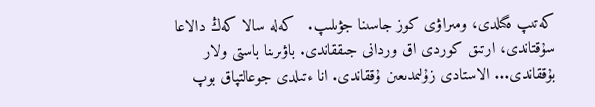كەتىپ ەگىلدى، ومىراۋى كوز جاسىنا جۋىلىپ.   كەلە سالا كەڭ دالاعا سۇقتاندى، ارتىق كوردى اق وردانى جىققاندى. باۋىرىنا باستى ولار بۇققاندى... الاستادى زۇلىمدىعىن ۇققاندى. انا ءتىلدى جوعالتپاق بوپ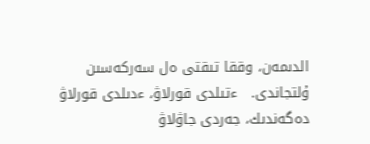الدىمەن، وققا تىقتى ەل سەركەسىن ۇلتجاندى.   ءتىلدى قورلاۋ، ءدىلدى قورلاۋ دەگەندىك، جەردى جاۋلاۋ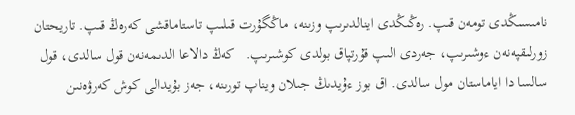نامىسىڭدى تومەن قىپ. رەڭىڭدى اينالدىرىپ وزىنە، ماڭگۇرت قىلىپ تاستاماقشى كەرەڭ قىپ. تاريحتان زورلىقپەنەن ءوشىرىپ، جەردى الىپ قۇرتپاق بولدى كوشىرىپ.   كەڭ دالاعا الدىمەنەن قول سالدى، قول سالسا دا اياماستان مول سالدى. اق بوز ءۇيدىڭ جىلان ويناپ تورىنە، جەز بۇيدالى كوش كەرۋەنىن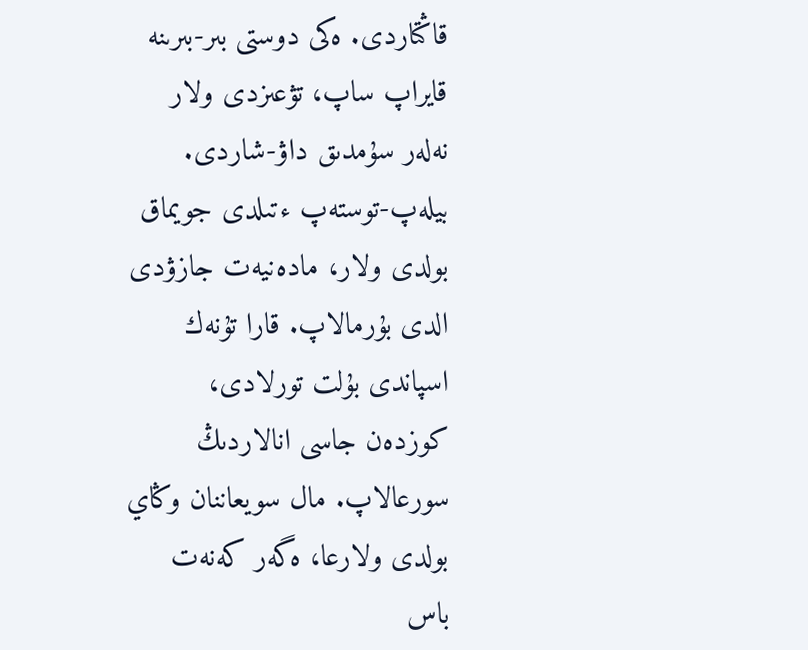قاڭتاردى. ەكى دوستى بىر-بىرىنە قايراپ ساپ، تۋعىزدى ولار نەلەر سۇمدىق داۋ-شاردى.   بيلەپ-توستەپ ءتىلدى جويماق بولدى ولار، مادەنيەت جازۋدى الدى بۇرمالاپ. قارا تۇنەك اسپاندى بۇلت تورلادى، كوزدەن جاسى انالاردىڭ سورعالاپ. مال سويعاننان وڭاي بولدى ولارعا، ەگەر كەنەت باس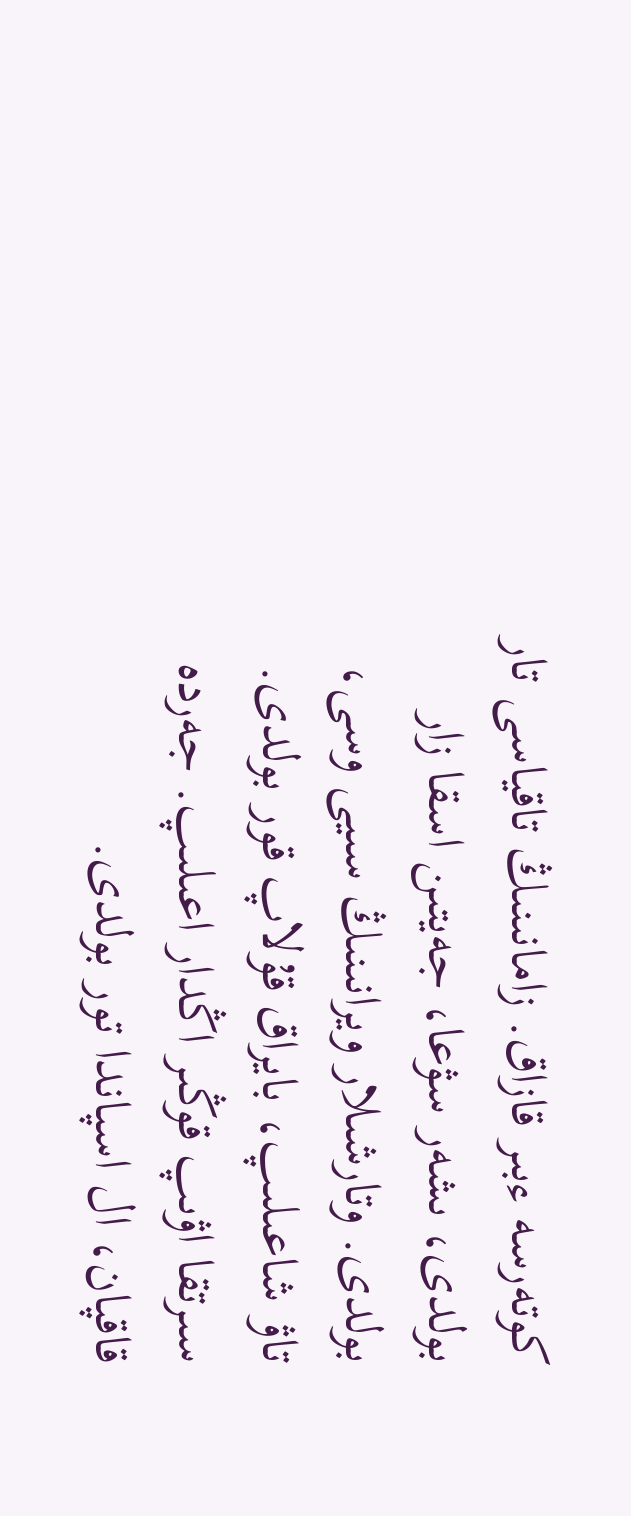كوتەرسە ءبىر قازاق. زامانىنىڭ تاقياسى تار بولدى، ىشەر سۋعا، جەيتىن اسقا زار بولدى. وتارشىلار ويرانىنىڭ سىيى وسى، تاۋ شاعىلىپ، بايراق قۇلاپ قور بولدى. سىرتقا اۋىپ قوڭىر اڭدار اعىلىپ. جەردە قاقپان، ال اسپاندا تور بولدى.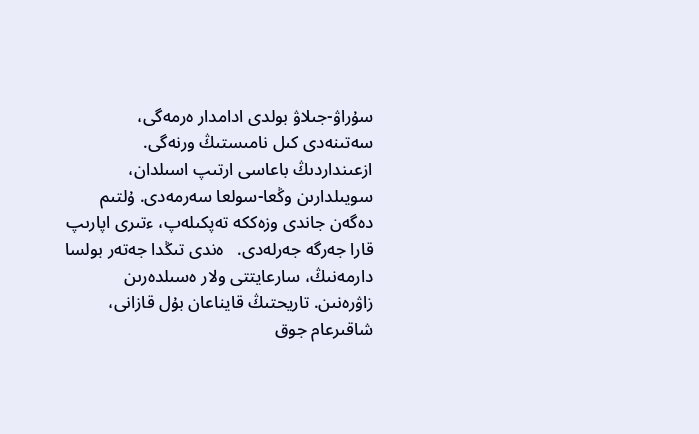سۇراۋ-جىلاۋ بولدى ادامدار ەرمەگى، سەتىنەدى كىل نامىستىڭ ورنەگى. ازعىنداردىڭ باعاسى ارتىپ اسىلدان، سويىلدارىن وڭعا-سولعا سەرمەدى. ۇلتىم دەگەن جاندى وزەككە تەپكىلەپ، ءتىرى اپارىپ قارا جەرگە جەرلەدى.   ەندى تىڭدا جەتەر بولسا دارمەنىڭ، سارعايتتى ولار ەسىلدەرىن زاۋرەنىن. تاريحتىڭ قايناعان بۇل قازانى، شاقىرعام جوق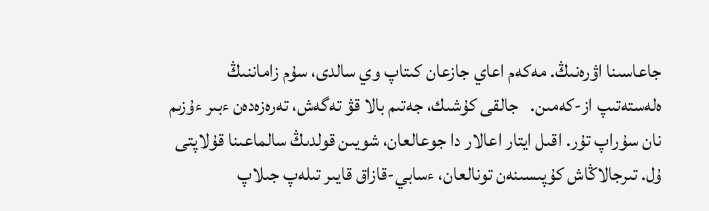جاعاسىنا اۋرەنىڭ. مەكەم اعاي جازعان كىتاپ وي سالدى، سۇم زاماننىڭ ەلەستەتىپ از-كەمىن.   جالقى كۇشىك، جەتىم بالا قۋ تەگەش، تەرەزەدەن ءبىر ءۇزىم نان سۇراپ تۇر. اقىل ايتار اعالار دا جوعالعان، شويىن قولدىڭ سالماعىنا قۇلاپتى ۇل. تىرجالاڭاش كۇپىسىنەن تونالعان، ءسابي-قازاق قايىر تىلەپ جىلاپ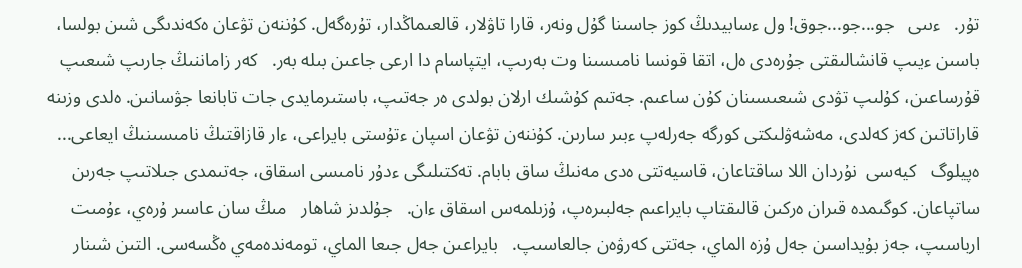تۇر.   ءىىى   جو...جو...جوق! ول ءسابيدىڭ كوز جاسىنا گۇل ونەر، قارا تاۋلار، قالعىماڭدار، تۇرەگەل. كۇننەن تۋعان ەكەندىگى شىن بولسا، باسىن ءيىپ قانشالىقتى جۇرەدى ەل، اتقا قونسا نامىسىنا وت بەرىپ، ايتپاسام دا ارعى جاعىن بىلە بەر.   كەر زاماننىڭ جارىپ شىعىپ قۇرساعىن، كۇلىپ تۋدى شىعىسىنان كۇن ساعىم. جەتىم كۇشىك ارلان بولدى ەر جەتىپ، باستىرمايدى جات تابانعا جۋسانىن. ەلدى وزىنە قاراتاتىن كەز كەلدى، مەشەۋلىكتى كورگە جەرلەپ ءبىر سارىن. كۇننەن تۋعان اسپان ءتۇستى بايراعى، ءار قازاقتىڭ نامىسىنىڭ ايعاعى...            ەپيلوگ   كيەسى  نۇردان اللا ساقتاعان، قاسيەتتى ەدى مەنىڭ ساق بابام. تەكتىلىگى ءدۇر نامىسى اسقاق، جەتىمدى جىلاتىپ جەرىن ساتپاعان. كوگىمدە قىران ەركىن قالىقتاپ بايراعىم جەلبىرەپ، ۇزىلمەس اسقاق ءان.   جۇلدىز شاھار   مىڭ سان عاسىر ۇرەي، ءۇمىت ارباسىپ، جەز بۇيداسىن جەل ۇزە الماي، جەتتى كەرۋەن جالعاسىپ.   بايراعىن جەل جىعا الماي، تومەندەمەي ەڭسەسى. التىن شىنار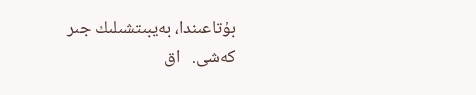بۇتاعىندا، بەيبىتشىلىك جىر كەشى.   اق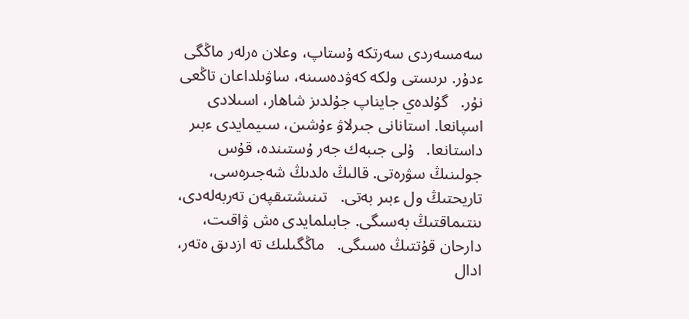سەمسەردى سەرتكە ۇستاپ، وعلان ەرلەر ماڭگى ءدۇر. ىرىستى ولكە كەۋدەسىنە، ساۋىلداعان تاڭعى نۇر.   گۇلدەي جايناپ جۇلدىز شاھار، اسىلادى اسپانعا. استانانى جىرلاۋ ءۇشىن، سىيمايدى ءبىر داستانعا.   ۇلى جىبەك جەر ۇستىندە، قۇس جولىنىڭ سۋرەتى. قالىڭ ەلدىڭ شەجىرەسى، تاريحتىڭ ول ءبىر بەتى.   تىنىشتىقپەن تەربەلەدى، ىنتىماقتىڭ بەسىگى. جابىلمايدى ەش ۋاقىت، دارحان قۇتتىڭ ەسىگى.   ماڭگىلىك تە ازدىق ەتەر، ادال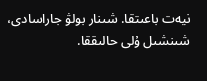نيەت باعىتقا. شىنار بولۋ جاراسادى، شىنشىل ۇلى حالىققا.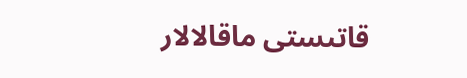قاتىستى ماقالالار